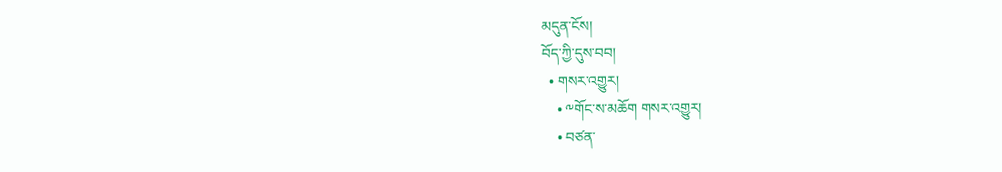མདུན་ངོས།
བོད་ཀྱི་དུས་བབ།
  • གསར་འགྱུར།
    • ༸གོང་ས་མཆོག གསར་འགྱུར།
    • བཙན་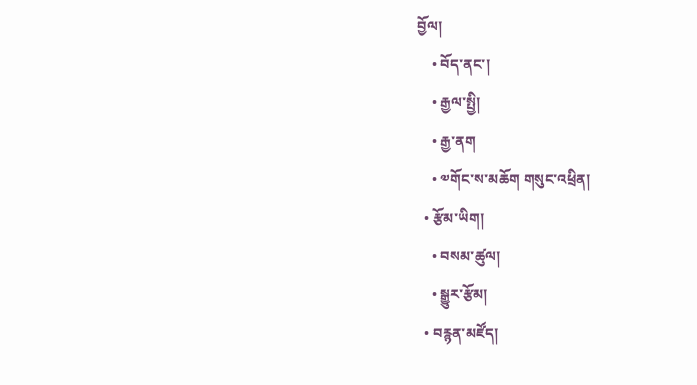བྱོལ།
    • བོད་ནང་།
    • རྒྱལ་སྤྱི།
    • རྒྱ་ནག
    • ༧གོང་ས་མཆོག གསུང་འཕྲིན།
  • རྩོམ་ཡིག།
    • བསམ་ཚུལ།
    • སྒྱུར་རྩོམ།
  • བརྙན་མཛོད།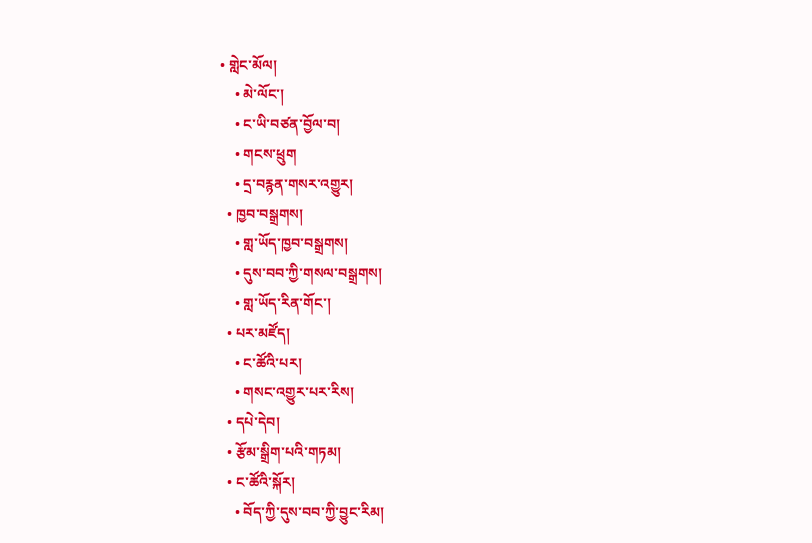• གླེང་མོལ།
    • མེ་ལོང་།
    • ང་ཡི་བཙན་བྱོལ་བ།
    • གངས་ཕྲུག
    • དྲ་བརྙན་གསར་འགྱུར།
  • ཁྱབ་བསྒྲགས།
    • གླ་ཡོད་ཁྱབ་བསྒྲགས།
    • དུས་བབ་ཀྱི་གསལ་བསྒྲགས།
    • གླ་ཡོད་རིན་གོང་།
  • པར་མཛོད།
    • ང་ཚོའི་པར།
    • གསང་འགྱུར་པར་རིས།
  • དཔེ་དེབ།
  • རྩོམ་སྒྲིག་པའི་གཏམ།
  • ང་ཚོའི་སྐོར།
    • བོད་ཀྱི་དུས་བབ་ཀྱི་བྱུང་རིམ།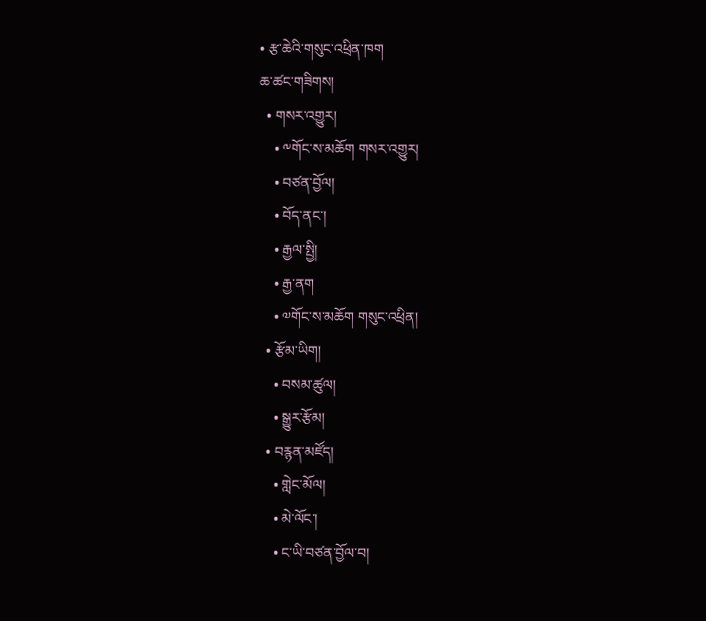• རྩ་ཆེའི་གསུང་འཕྲིན་ཁག
ཆ་ཚང་གཟིགས།
  • གསར་འགྱུར།
    • ༸གོང་ས་མཆོག གསར་འགྱུར།
    • བཙན་བྱོལ།
    • བོད་ནང་།
    • རྒྱལ་སྤྱི།
    • རྒྱ་ནག
    • ༧གོང་ས་མཆོག གསུང་འཕྲིན།
  • རྩོམ་ཡིག།
    • བསམ་ཚུལ།
    • སྒྱུར་རྩོམ།
  • བརྙན་མཛོད།
    • གླེང་མོལ།
    • མེ་ལོང་།
    • ང་ཡི་བཙན་བྱོལ་བ།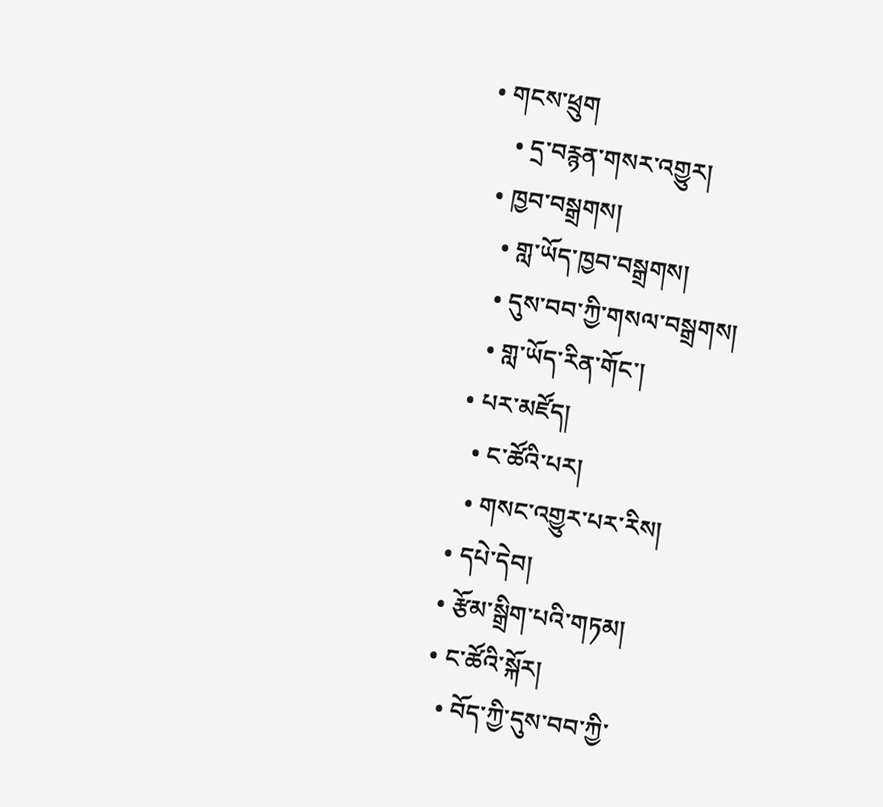• གངས་ཕྲུག
    • དྲ་བརྙན་གསར་འགྱུར།
  • ཁྱབ་བསྒྲགས།
    • གླ་ཡོད་ཁྱབ་བསྒྲགས།
    • དུས་བབ་ཀྱི་གསལ་བསྒྲགས།
    • གླ་ཡོད་རིན་གོང་།
  • པར་མཛོད།
    • ང་ཚོའི་པར།
    • གསང་འགྱུར་པར་རིས།
  • དཔེ་དེབ།
  • རྩོམ་སྒྲིག་པའི་གཏམ།
  • ང་ཚོའི་སྐོར།
    • བོད་ཀྱི་དུས་བབ་ཀྱི་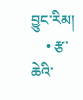བྱུང་རིམ།
    • རྩ་ཆེའི་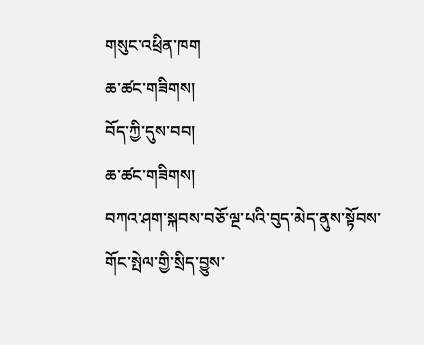གསུང་འཕྲིན་ཁག
ཆ་ཚང་གཟིགས།
བོད་ཀྱི་དུས་བབ།
ཆ་ཚང་གཟིགས།
བཀའ་ཤག་སྐབས་བཅོ་ལྔ་པའི་བུད་མེད་ནུས་སྟོབས་གོང་སྤེལ་གྱི་སྲིད་བྱུས་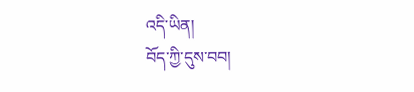འདི་ཡིན།
བོད་ཀྱི་དུས་བབ།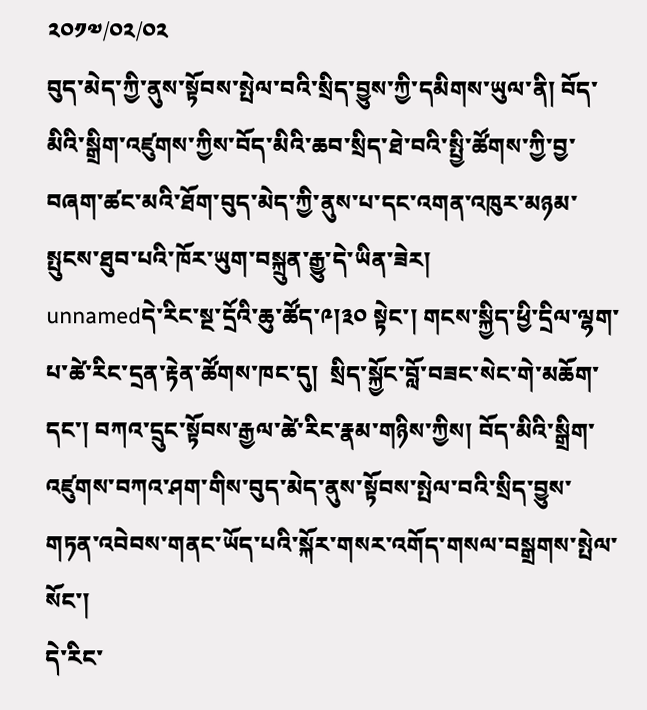༢༠༡༧/༠༢/༠༢
བུད་མེད་ཀྱི་ནུས་སྟོབས་སྤེལ་བའི་སྲིད་བྱུས་ཀྱི་དམིགས་ཡུལ་ནི། བོད་མིའི་སྒྲིག་འཛུགས་ཀྱིས་བོད་མིའི་ཆབ་སྲིད་ཐེ་བའི་སྤྱི་ཚོགས་ཀྱི་བྱ་བཞག་ཚང་མའི་ཐོག་བུད་མེད་ཀྱི་ནུས་པ་དང་འགན་འཁུར་མཉམ་སྤུངས་ཐུབ་པའི་ཁོར་ཡུག་བསྐྲུན་རྒྱུ་དེ་ཡིན་ཟེར།
unnamedདེ་རིང་སྔ་དྲོའི་ཆུ་ཚོད་༩།༣༠ སྟེང་། གངས་སྐྱིད་ཕྱི་དྲིལ་ལྷག་པ་ཚེ་རིང་དྲན་རྟེན་ཚོགས་ཁང་དུ།  སྲིད་སྐྱོང་བློ་བཟང་སེང་གེ་མཆོག་དང་། བཀའ་དྲུང་སྟོབས་རྒྱལ་ཚེ་རིང་རྣམ་གཉིས་ཀྱིས། བོད་མིའི་སྒྲིག་འཛུགས་བཀའ་ཤག་གིས་བུད་མེད་ནུས་སྟོབས་སྤེལ་བའི་སྲིད་བྱུས་གཏན་འབེབས་གནང་ཡོད་པའི་སྐོར་གསར་འགོད་གསལ་བསྒྲགས་སྤེལ་སོང་།
དེ་རིང་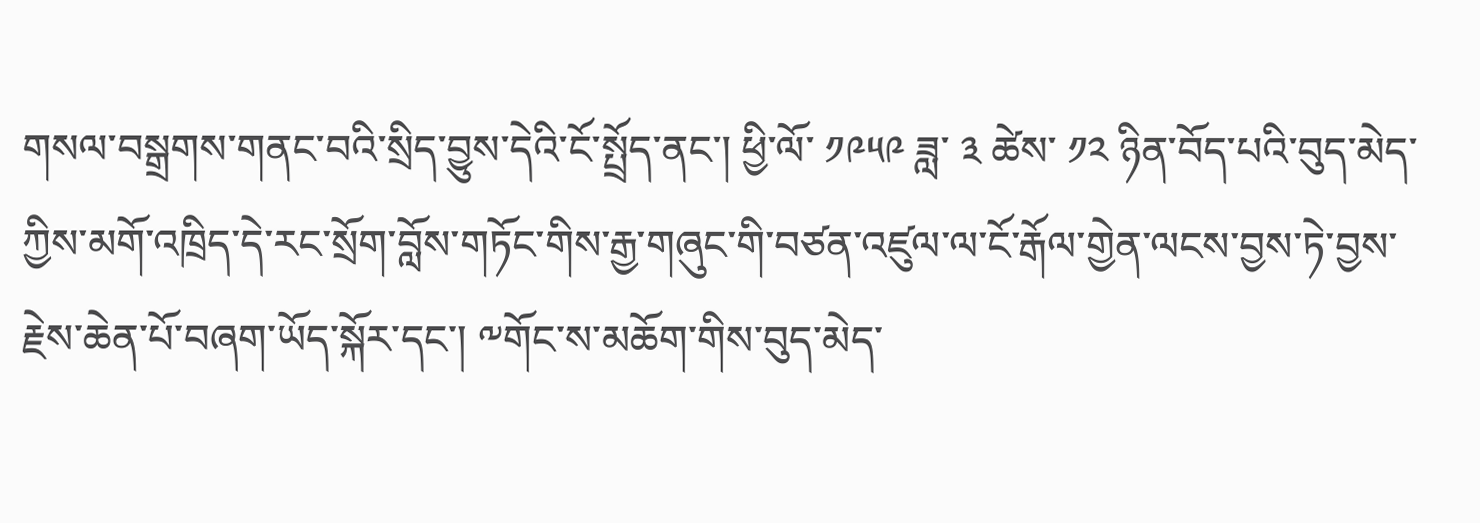གསལ་བསྒྲགས་གནང་བའི་སྲིད་བྱུས་དེའི་ངོ་སྤྲོད་ནང་། ཕྱི་ལོ་ ༡༩༥༩ ཟླ་ ༣ ཚེས་ ༡༢ ཉིན་བོད་པའི་བུད་མེད་ཀྱིས་མགོ་འཁྲིད་དེ་རང་སྲོག་བློས་གཏོང་གིས་རྒྱ་གཞུང་གི་བཙན་འཛུལ་ལ་ངོ་རྒོལ་གྱེན་ལངས་བྱས་ཏེ་བྱས་རྗེས་ཆེན་པོ་བཞག་ཡོད་སྐོར་དང་། ༸གོང་ས་མཆོག་གིས་བུད་མེད་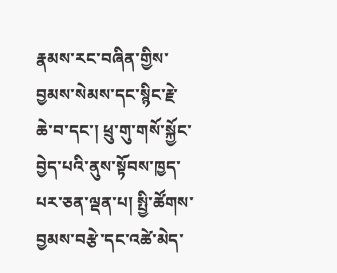རྣམས་རང་བཞིན་གྱིས་བྱམས་སེམས་དང་སྙིང་རྗེ་ཆེ་བ་དང་། ཕྲུ་གུ་གསོ་སྐྱོང་བྱེད་པའི་ནུས་སྟོབས་ཁྱད་པར་ཅན་ལྡན་པ། སྤྱི་ཚོགས་བྱམས་བརྩེ་དང་འཚེ་མེད་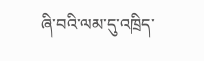ཞི་བའི་ལམ་དུ་འཁྲིད་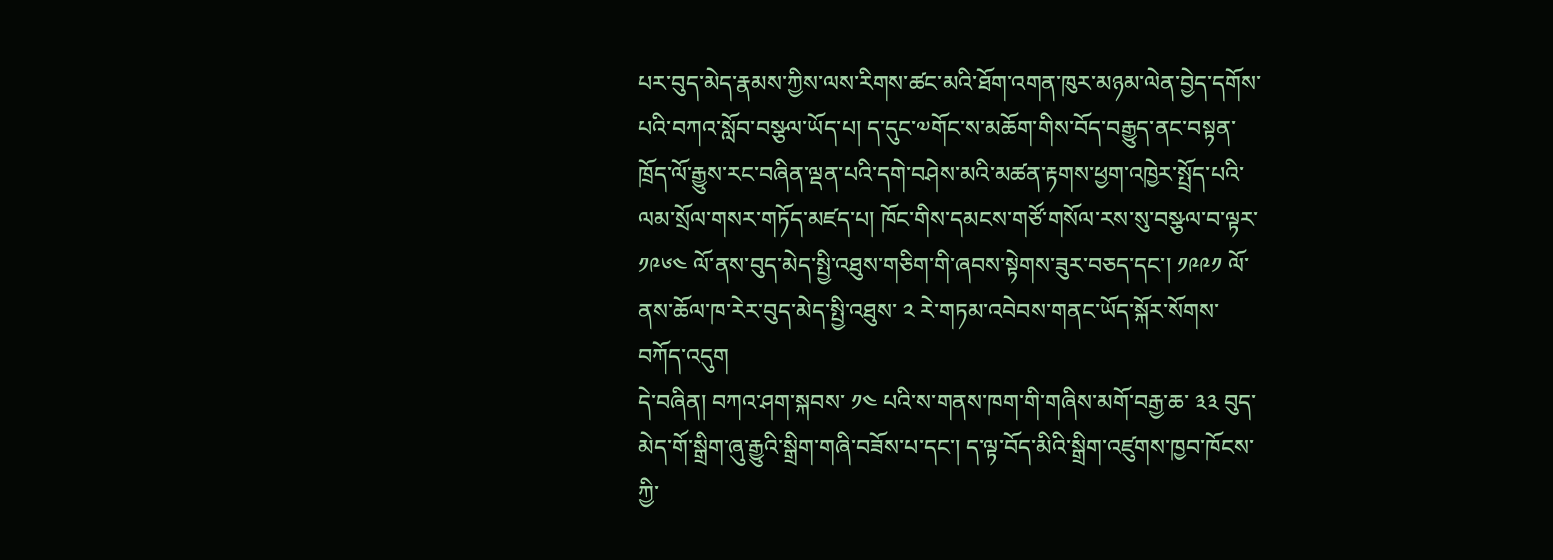པར་བུད་མེད་རྣམས་ཀྱིས་ལས་རིགས་ཚང་མའི་ཐོག་འགན་ཁུར་མཉམ་ལེན་བྱེད་དགོས་པའི་བཀའ་སློབ་བསྩལ་ཡོད་པ། ད་དུང་༧གོང་ས་མཆོག་གིས་བོད་བརྒྱུད་ནང་བསྟན་ཁྲོད་ལོ་རྒྱུས་རང་བཞིན་ལྡན་པའི་དགེ་བཤེས་མའི་མཚན་རྟགས་ཕྱག་འཁྱེར་སྤྲོད་པའི་ལམ་སྲོལ་གསར་གཏོད་མཛད་པ། ཁོང་གིས་དམངས་གཙོ་གསོལ་རས་སུ་བསྩལ་བ་ལྟར་ ༡༩༦༤ ལོ་ནས་བུད་མེད་སྤྱི་འཐུས་གཅིག་གི་ཞབས་སྟེགས་ཟུར་བཅད་དང་། ༡༩༩༡ ལོ་ནས་ཆོལ་ཁ་རེར་བུད་མེད་སྤྱི་འཐུས་ ༢ རེ་གཏམ་འབེབས་གནང་ཡོད་སྐོར་སོགས་བཀོད་འདུག
དེ་བཞིན། བཀའ་ཤག་སྐབས་ ༡༤ པའི་ས་གནས་ཁག་གི་གཞིས་མགོ་བརྒྱ་ཆ་ ༣༣ བུད་མེད་གོ་སྒྲིག་ཞུ་རྒྱུའི་སྒྲིག་གཞི་བཟོས་པ་དང་། ད་ལྟ་བོད་མིའི་སྒྲིག་འཛུགས་ཁྱབ་ཁོངས་ཀྱི་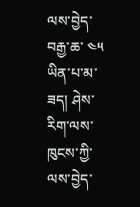ལས་བྱེད་བརྒྱ་ཆ་ ༤༥ ཡིན་པ་མ་ཟད། ཤེས་རིག་ལས་ཁུངས་ཀྱི་ལས་བྱེད་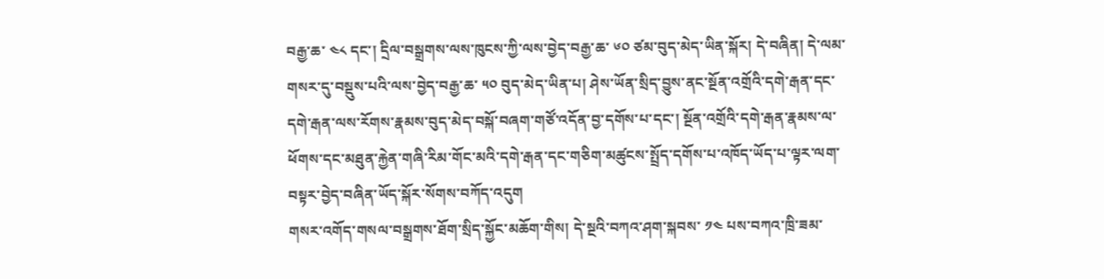བརྒྱ་ཆ་ ༤༨ དང་། དྲིལ་བསྒྲགས་ལས་ཁུངས་ཀྱི་ལས་བྱེད་བརྒྱ་ཆ་ ༦༠ ཙམ་བུད་མེད་ཡིན་སྐོར། དེ་བཞིན། དེ་ལམ་གསར་དུ་བསྡུས་པའི་ལས་བྱེད་བརྒྱ་ཆ་ ༥༠ བུད་མེད་ཡིན་པ། ཤེས་ཡོན་སྲིད་བྱུས་ནང་སྔོན་འགྲོའི་དགེ་རྒན་དང་དགེ་རྒན་ལས་རོགས་རྣམས་བུད་མེད་བསྐོ་བཞག་གཙོ་འདོན་བྱ་དགོས་པ་དང་། སྔོན་འགྲོའི་དགེ་རྒན་རྣམས་ལ་ཕོགས་དང་མཐུན་རྐྱེན་གཞི་རིམ་གོང་མའི་དགེ་རྒན་དང་གཅིག་མཚུངས་སྤྲོད་དགོས་པ་འཁོད་ཡོད་པ་ལྟར་ལག་བསྟར་བྱེད་བཞིན་ཡོད་སྐོར་སོགས་བཀོད་འདུག
གསར་འགོད་གསལ་བསྒྲགས་ཐོག་སྲིད་སྐྱོང་མཆོག་གིས། དེ་སྔའི་བཀའ་ཤག་སྐབས་ ༡༤ པས་བཀའ་ཁྲི་ཟམ་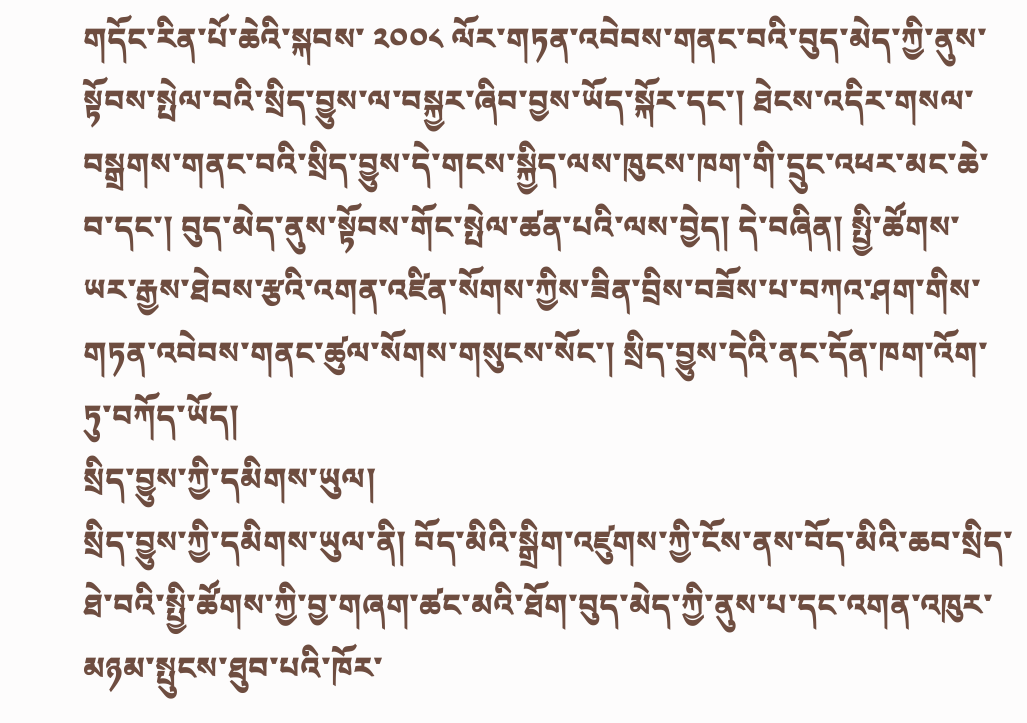གདོང་རིན་པོ་ཆེའི་སྐབས་ ༢༠༠༨ ལོར་གཏན་འབེབས་གནང་བའི་བུད་མེད་ཀྱི་ནུས་སྟོབས་སྤེལ་བའི་སྲིད་བྱུས་ལ་བསྐྱར་ཞིབ་བྱས་ཡོད་སྐོར་དང་། ཐེངས་འདིར་གསལ་བསྒྲགས་གནང་བའི་སྲིད་བྱུས་དེ་གངས་སྐྱིད་ལས་ཁུངས་ཁག་གི་དྲུང་འཕར་མང་ཆེ་བ་དང་། བུད་མེད་ནུས་སྟོབས་གོང་སྤེལ་ཚན་པའི་ལས་བྱེད། དེ་བཞིན། སྤྱི་ཚོགས་ཡར་རྒྱས་ཐེབས་རྩའི་འགན་འཛིན་སོགས་ཀྱིས་ཟིན་བྲིས་བཟོས་པ་བཀའ་ཤག་གིས་གཏན་འབེབས་གནང་ཚུལ་སོགས་གསུངས་སོང་། སྲིད་བྱུས་དེའི་ནང་དོན་ཁག་འོག་ཏུ་བཀོད་ཡོད།
སྲིད་བྱུས་ཀྱི་དམིགས་ཡུལ།
སྲིད་བྱུས་ཀྱི་དམིགས་ཡུལ་ནི། བོད་མིའི་སྒྲིག་འཛུགས་ཀྱི་ངོས་ནས་བོད་མིའི་ཆབ་སྲིད་ཐེ་བའི་སྤྱི་ཚོགས་ཀྱི་བྱ་གཞག་ཚང་མའི་ཐོག་བུད་མེད་ཀྱི་ནུས་པ་དང་འགན་འཁུར་མཉམ་སྤུངས་ཐུབ་པའི་ཁོར་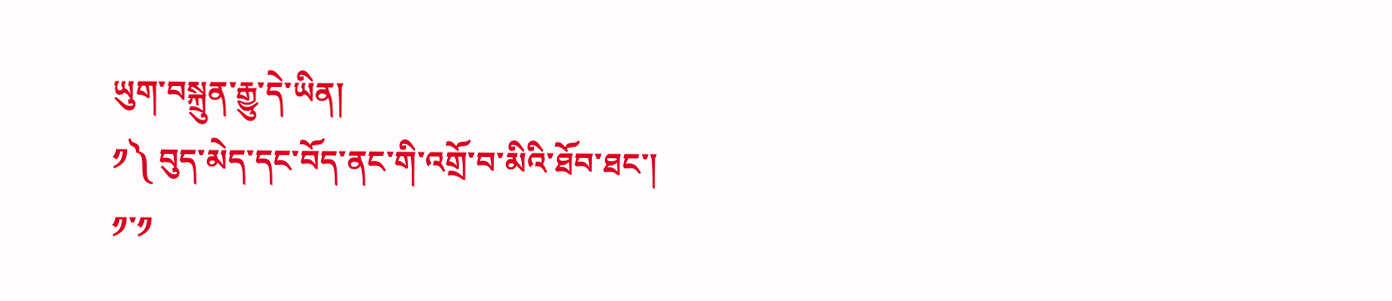ཡུག་བསྐྲུན་རྒྱུ་དེ་ཡིན།
༡༽ བུད་མེད་དང་བོད་ནང་གི་འགྲོ་བ་མིའི་ཐོབ་ཐང་།
༡་༡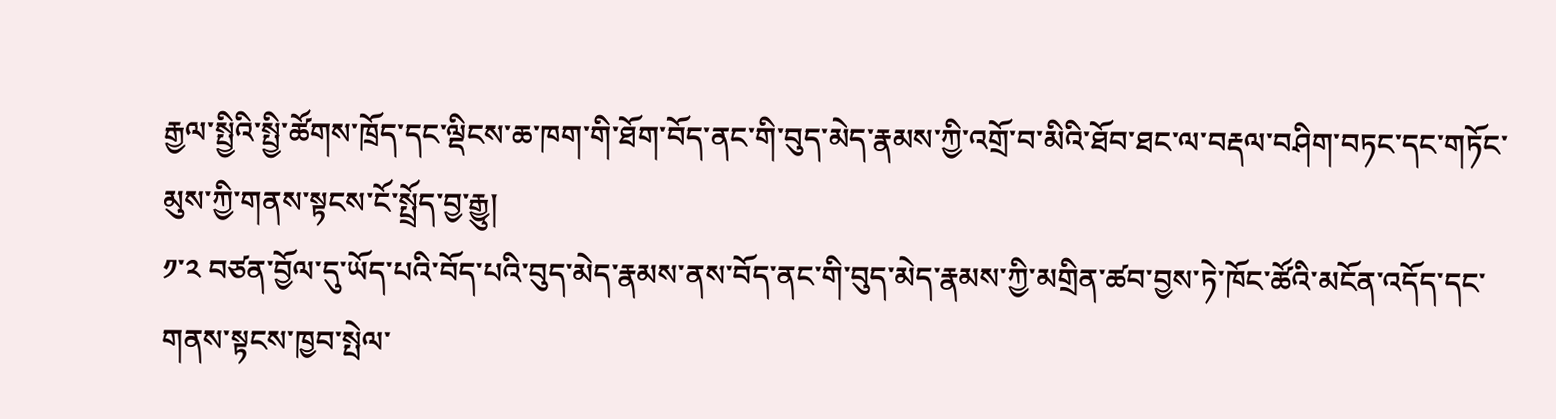རྒྱལ་སྤྱིའི་སྤྱི་ཚོགས་ཁྲོད་དང་ལྡིངས་ཆ་ཁག་གི་ཐོག་བོད་ནང་གི་བུད་མེད་རྣམས་ཀྱི་འགྲོ་བ་མིའི་ཐོབ་ཐང་ལ་བརྡལ་བཤིག་བཏང་དང་གཏོང་མུས་ཀྱི་གནས་སྟངས་ངོ་སྤྲོད་བྱ་རྒྱུ།
༡་༢ བཙན་བྱོལ་དུ་ཡོད་པའི་བོད་པའི་བུད་མེད་རྣམས་ནས་བོད་ནང་གི་བུད་མེད་རྣམས་ཀྱི་མགྲིན་ཚབ་བྱས་ཏེ་ཁོང་ཚོའི་མངོན་འདོད་དང་གནས་སྟངས་ཁྱབ་སྤེལ་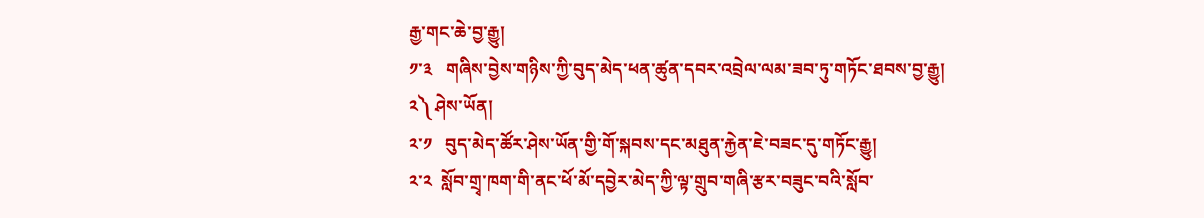རྒྱ་གང་ཆེ་བྱ་རྒྱུ།
༡་༣   གཞིས་བྱེས་གཉིས་ཀྱི་བུད་མེད་ཕན་ཚུན་དབར་འབྲེལ་ལམ་ཟབ་ཏུ་གཏོང་ཐབས་བྱ་རྒྱུ།
༢༽ ཤེས་ཡོན།
༢་༡   བུད་མེད་ཚོར་ཤེས་ཡོན་གྱི་གོ་སྐབས་དང་མཐུན་རྐྱེན་ཇེ་བཟང་དུ་གཏོང་རྒྱུ།
༢་༢  སློབ་གྲྭ་ཁག་གི་ནང་ཕོ་མོ་དབྱེར་མེད་ཀྱི་ལྟ་གྲུབ་གཞི་རྩར་བཟུང་བའི་སློབ་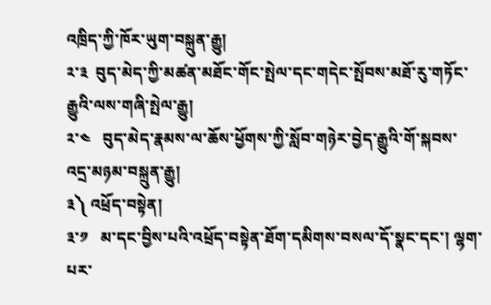འཁྲིད་ཀྱི་ཁོར་ཡུག་བསྐྲུན་རྒྱུ།
༢་༣  བུད་མེད་ཀྱི་མཚན་མཐོང་གོང་སྤེལ་དང་གདེང་སྤོབས་མཐོ་རུ་གཏོང་རྒྱུའི་ལས་གཞི་སྤེལ་རྒྱུ།
༢་༤   བུད་མེད་རྣམས་ལ་ཆོས་ཕྱོགས་ཀྱི་སློབ་གཉེར་བྱེད་རྒྱུའི་གོ་སྐབས་འདྲ་མཉམ་བསྐྲུན་རྒྱུ།
༣༽ འཕྲོད་བསྟེན།
༣་༡   མ་དང་བྱིས་པའི་འཕྲོད་བསྟེན་ཐོག་དམིགས་བསལ་དོ་སྣང་དང་། ལྷག་པར་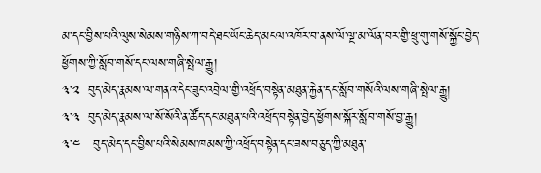མ་དང་བྱིས་པའི་ལུས་སེམས་གཉིས་ཀ་བདེ་ཐང་ཡོང་ཆེད་མངལ་འཁོར་བ་ནས་ལོ་ལྔ་མ་ལོན་བར་གྱི་ཕྲུ་གུ་གསོ་སྐྱོང་བྱེད་ཕྱོགས་ཀྱི་སློབ་གསོ་དང་ལས་གཞི་སྤེལ་རྒྱུ།
༣་༢  བུད་མེད་རྣམས་ལ་གནའ་དེང་ཟུང་འབྲེལ་གྱི་འཕྲོད་བསྟེན་མཐུན་རྐྱེན་དང་སློབ་གསོའི་ལས་གཞི་སྤེལ་རྒྱུ།
༣་༣  བུད་མེད་རྣམས་ལ་སོ་སོའི་ན་ཚོད་དང་མཐུན་པའི་འཕྲོད་བསྟེན་བྱེད་ཕྱོགས་སྐོར་སློབ་གསོ་བྱ་རྒྱུ།
༣་༤   བུད་མེད་དང་བྱིས་པའི་སེམས་ཁམས་ཀྱི་འཕྲོད་བསྟེན་དང་ཟས་བཅུད་ཀྱི་མཐུན་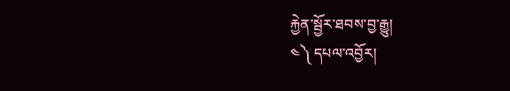རྐྱེན་སྦྱོར་ཐབས་བྱ་རྒྱུ།
༤༽ དཔལ་འབྱོར།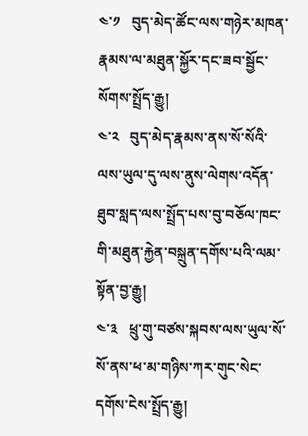༤་༡   བུད་མེད་ཚོང་ལས་གཉེར་མཁན་རྣམས་ལ་མཐུན་སྐྱོར་དང་ཟབ་སྦྱོང་སོགས་སྤྲོད་རྒྱུ།
༤་༢   བུད་མེད་རྣམས་ནས་སོ་སོའི་ལས་ཡུལ་དུ་ལས་ནུས་ལེགས་འདོན་ཐུབ་སླད་ལས་སྤྲོད་པས་བུ་བཅོལ་ཁང་གི་མཐུན་རྐྱེན་བསྐྲུན་དགོས་པའི་ལམ་སྟོན་བྱ་རྒྱུ།
༤་༣   ཕྲུ་གུ་བཙས་སྐབས་ལས་ཡུལ་སོ་སོ་ནས་ཕ་མ་གཉིས་ཀར་གུང་སེང་དགོས་ངེས་སྤྲོད་རྒྱུ།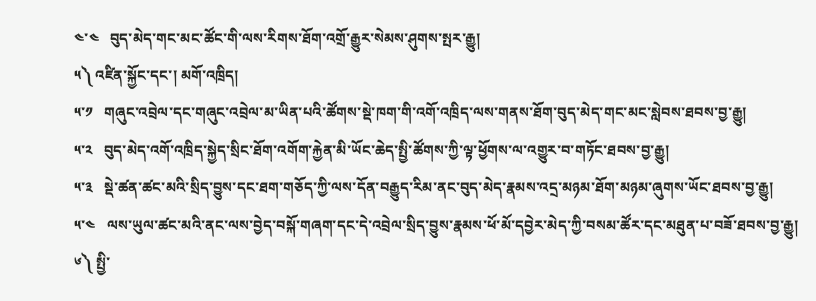༤་༤   བུད་མེད་གང་མང་ཚོང་གི་ལས་རིགས་ཐོག་འགྲོ་རྒྱུར་སེམས་ཤུགས་སྤར་རྒྱུ།
༥༽ འཛིན་སྐྱོང་དང་། མགོ་འཁྲིད།
༥་༡   གཞུང་འབྲེལ་དང་གཞུང་འབྲེལ་མ་ཡིན་པའི་ཚོགས་སྡེ་ཁག་གི་འགོ་འཁྲིད་ལས་གནས་ཐོག་བུད་མེད་གང་མང་སླེབས་ཐབས་བྱ་རྒྱུ།
༥་༢   བུད་མེད་འགོ་འཁྲིད་སྐྱེད་སྲིང་ཐོག་འགོག་རྐྱེན་མི་ཡོང་ཆེད་སྤྱི་ཚོགས་ཀྱི་ལྟ་ཕྱོགས་ལ་འགྱུར་བ་གཏོང་ཐབས་བྱ་རྒྱུ།
༥་༣   སྡེ་ཚན་ཚང་མའི་སྲིད་བྱུས་དང་ཐག་གཅོད་ཀྱི་ལས་དོན་བརྒྱུད་རིམ་ནང་བུད་མེད་རྣམས་འདྲ་མཉམ་ཐོག་མཉམ་ཞུགས་ཡོང་ཐབས་བྱ་རྒྱུ།
༥་༤   ལས་ཡུལ་ཚང་མའི་ནང་ལས་བྱེད་བསྐོ་གཞག་དང་དེ་འབྲེལ་སྲིད་བྱུས་རྣམས་ཕོ་མོ་དབྱེར་མེད་ཀྱི་བསམ་ཚོར་དང་མཐུན་པ་བཟོ་ཐབས་བྱ་རྒྱུ།
༦༽ སྤྱི་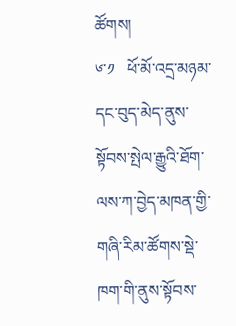ཚོགས།
༦་༡   ཕོ་མོ་འདྲ་མཉམ་དང་བུད་མེད་ནུས་སྟོབས་སྤེལ་རྒྱུའི་ཐོག་ལས་ཀ་བྱེད་མཁན་གྱི་གཞི་རིམ་ཚོགས་སྡེ་ཁག་གི་ནུས་སྟོབས་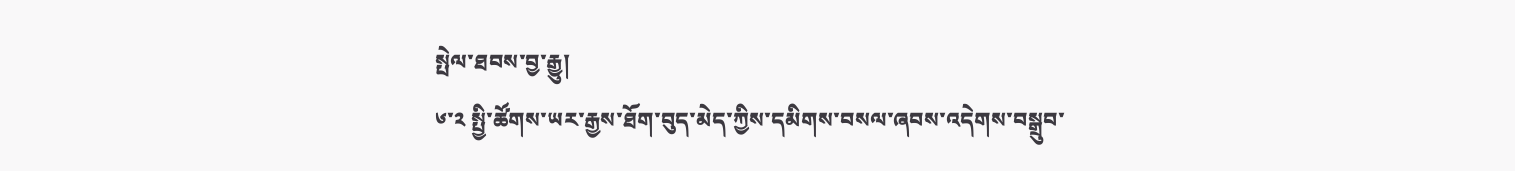སྤེལ་ཐབས་བྱ་རྒྱུ།
༦་༢ སྤྱི་ཚོགས་ཡར་རྒྱས་ཐོག་བུད་མེད་ཀྱིས་དམིགས་བསལ་ཞབས་འདེགས་བསྒྲུབ་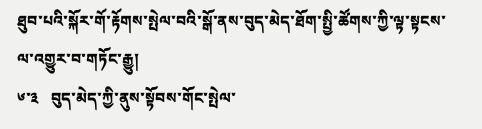ཐུབ་པའི་སྐོར་གོ་རྟོགས་སྤེལ་བའི་སྒོ་ནས་བུད་མེད་ཐོག་སྤྱི་ཚོགས་ཀྱི་ལྟ་སྟངས་ལ་འགྱུར་བ་གཏོང་རྒྱུ།
༦་༣   བུད་མེད་ཀྱི་ནུས་སྟོབས་གོང་སྤེལ་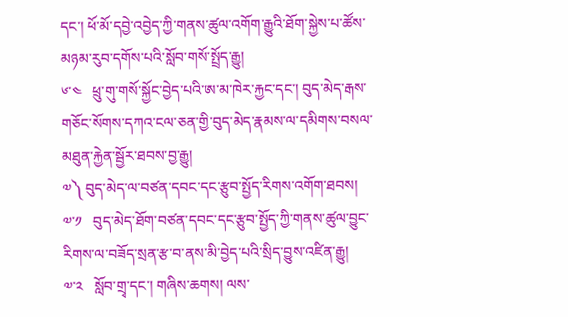དང་། ཕོ་མོ་དབྱེ་འབྱེད་ཀྱི་གནས་ཚུལ་འགོག་རྒྱུའི་ཐོག་སྐྱེས་པ་ཚོས་མཉམ་རུབ་དགོས་པའི་སློབ་གསོ་སྤྲོད་རྒྱུ།
༦་༤   ཕྲུ་གུ་གསོ་སྐྱོང་བྱེད་པའི་ཨ་མ་ཁེར་རྐྱང་དང་། བུད་མེད་རྒས་གཅོང་སོགས་དཀའ་ངལ་ཅན་གྱི་བུད་མེད་རྣམས་ལ་དམིགས་བསལ་མཐུན་རྐྱེན་སྦྱོར་ཐབས་བྱ་རྒྱུ།
༧༽ བུད་མེད་ལ་བཙན་དབང་དང་རྩུབ་སྤྱོད་རིགས་འགོག་ཐབས།
༧་༡   བུད་མེད་ཐོག་བཙན་དབང་དང་རྩུབ་སྤྱོད་ཀྱི་གནས་ཚུལ་བྱུང་རིགས་ལ་བཟོད་སྲན་རྩ་བ་ནས་མི་བྱེད་པའི་སྲིད་བྱུས་འཛིན་རྒྱུ།
༧་༢   སློབ་གྲྭ་དང་། གཞིས་ཆགས། ལས་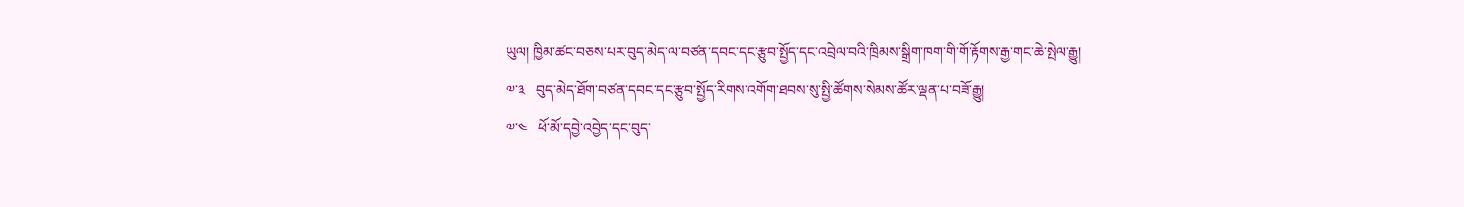ཡུལ། ཁྱིམ་ཚང་བཅས་པར་བུད་མེད་ལ་བཙན་དབང་དང་རྩུབ་སྤྱོད་དང་འབྲེལ་བའི་ཁྲིམས་སྒྲིག་ཁག་གི་གོ་རྟོགས་རྒྱ་གང་ཆེ་སྤེལ་རྒྱུ།
༧་༣   བུད་མེད་ཐོག་བཙན་དབང་དང་རྩུབ་སྤྱོད་རིགས་འགོག་ཐབས་སུ་སྤྱི་ཚོགས་སེམས་ཚོར་ལྡན་པ་བཟོ་རྒྱུ།
༧་༤   ཕོ་མོ་དབྱེ་འབྱེད་དང་བུད་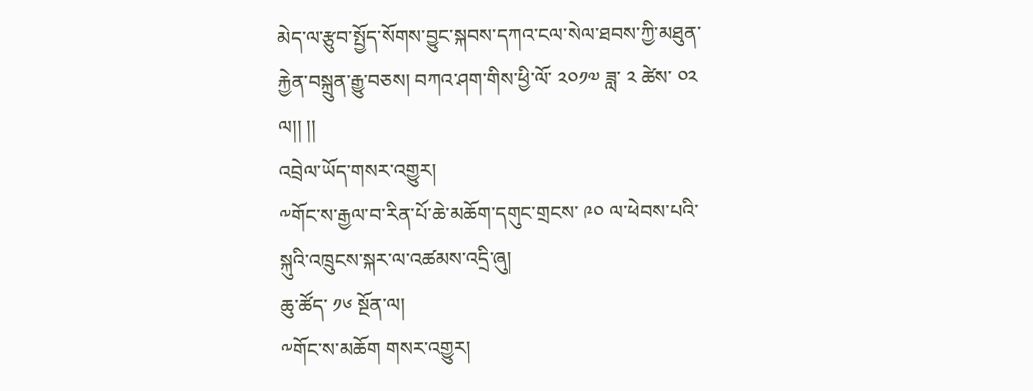མེད་ལ་རྩུབ་སྤྱོད་སོགས་བྱུང་སྐབས་དཀའ་ངལ་སེལ་ཐབས་ཀྱི་མཐུན་རྐྱེན་བསྐྲུན་རྒྱུ་བཅས། བཀའ་ཤག་གིས་ཕྱི་ལོ་ ༢༠༡༧ ཟླ་ ༢ ཚེས་ ༠༢ ལ།། །།
འབྲེལ་ཡོད་གསར་འགྱུར།
༸གོང་ས་རྒྱལ་བ་རིན་པོ་ཆེ་མཆོག་དགུང་གྲངས་ ༩༠ ལ་ཕེབས་པའི་སྐུའི་འཁྲུངས་སྐར་ལ་འཚམས་འདྲི་ཞུ།
ཆུ་ཚོད་ ༡༦ སྔོན་ལ།
༸གོང་ས་མཆོག གསར་འགྱུར།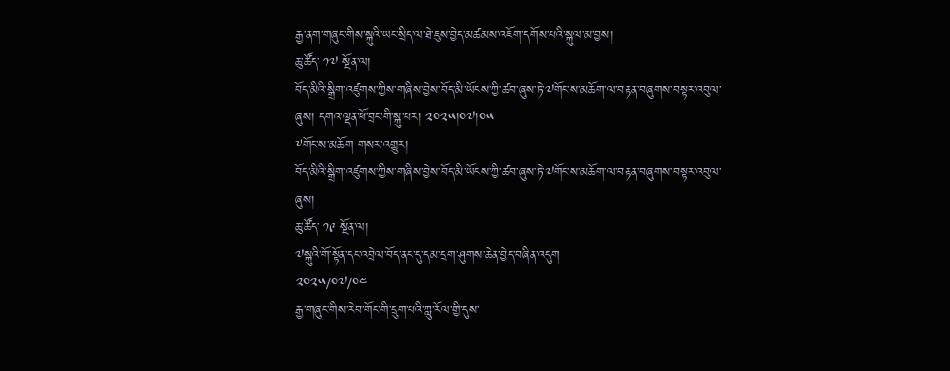རྒྱ་ནག་གཞུང་གིས་སྐུའི་ཡང་སྲིད་ལ་ཐེ་ཇུས་བྱེད་མཚམས་འཇོག་དགོས་པའི་སྐུལ་མ་བྱས།
ཆུ་ཚོད་ ༡༧ སྔོན་ལ།
བོད་མིའི་སྒྲིག་འཛུགས་ཀྱིས་གཞིས་བྱེས་བོད་མི་ཡོངས་ཀྱི་ཚབ་ཞུས་ཏེ་༧གོང་ས་མཆོག་ལ་བརྟན་བཞུགས་བསྟར་འབུལ་ཞུས། དགའ་ལྡན་ཕོ་བྲང་གི་སྐུ་པར། ༢༠༢༥།༠༧།༠༥
༸གོང་ས་མཆོག གསར་འགྱུར།
བོད་མིའི་སྒྲིག་འཛུགས་ཀྱིས་གཞིས་བྱེས་བོད་མི་ཡོངས་ཀྱི་ཚབ་ཞུས་ཏེ་༧གོང་ས་མཆོག་ལ་བརྟན་བཞུགས་བསྟར་འབུལ་ཞུས།
ཆུ་ཚོད་ ༡༩ སྔོན་ལ།
༧སྐུའི་གོ་སྟོན་དང་འབྲེལ་བོད་ནང་དུ་དམ་དྲག་ཤུགས་ཆེན་བྱེད་བཞིན་འདུག
༢༠༢༥/༠༧/༠༤
རྒྱ་གཞུང་གིས་རེབ་གོང་གི་དྲུག་པའི་ཀླུ་རོལ་གྱི་དུས་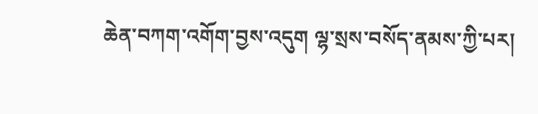ཆེན་བཀག་འགོག་བྱས་འདུག ལྷ་སྲས་བསོད་ནམས་ཀྱི་པར།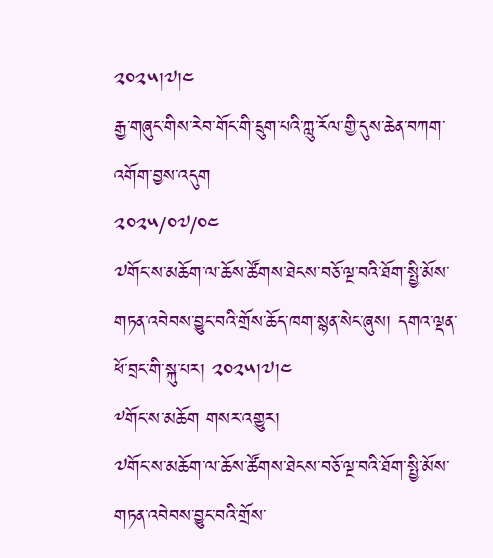༢༠༢༥།༧།༤
རྒྱ་གཞུང་གིས་རེབ་གོང་གི་དྲུག་པའི་ཀླུ་རོལ་གྱི་དུས་ཆེན་བཀག་འགོག་བྱས་འདུག
༢༠༢༥/༠༧/༠༤
༧གོང་ས་མཆོག་ལ་ཆོས་ཚོགས་ཐེངས་བཅོ་ལྔ་བའི་ཐོག་སྤྱི་མོས་གཏན་འབེབས་བྱུང་བའི་གྲོས་ཆོད་ཁག་སྙན་སེང་ཞུས། དགའ་ལྡན་ཕོ་བྲང་གི་སྐུ་པར། ༢༠༢༥།༧།༤
༸གོང་ས་མཆོག གསར་འགྱུར།
༧གོང་ས་མཆོག་ལ་ཆོས་ཚོགས་ཐེངས་བཅོ་ལྔ་བའི་ཐོག་སྤྱི་མོས་གཏན་འབེབས་བྱུང་བའི་གྲོས་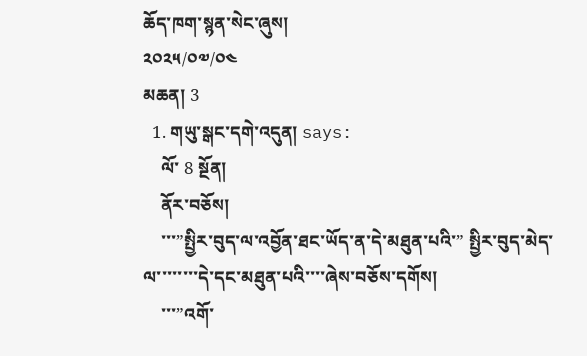ཆོད་ཁག་སྙན་སེང་ཞུས།
༢༠༢༥/༠༧/༠༤
མཆན། 3
  1. གཡུ་སྒང་དགེ་འདུན། says:
    ལོ་ 8 སྔོན།
    ནོར་བཅོས།
    ་་་”སྤྱིར་བུད་ལ་འབྱོན་ཐང་ཡོད་ན་དེ་མཐུན་པའི་” སྤྱིར་བུད་མེད་ལ་་་་་་་་དེ་དང་མཐུན་པའི་་་་ཞེས་བཅོས་དགོས།
    ་་་”འགོ་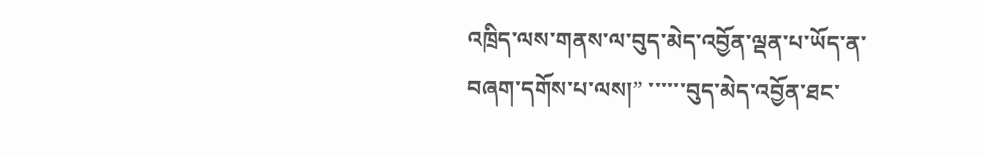འཁྲིད་ལས་གནས་ལ་བུད་མེད་འབྱོན་ལྡན་པ་ཡོད་ན་བཞག་དགོས་པ་ལས།” ་་་་་་བུད་མེད་འབྱོན་ཐང་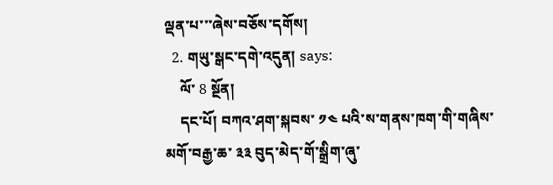ལྡན་པ་་་ཞེས་བཅོས་དགོས།
  2. གཡུ་སྒང་དགེ་འདུན། says:
    ལོ་ 8 སྔོན།
    དང་པོ། བཀའ་ཤག་སྐབས་ ༡༤ པའི་ས་གནས་ཁག་གི་གཞིས་མགོ་བརྒྱ་ཆ་ ༣༣ བུད་མེད་གོ་སྒྲིག་ཞུ་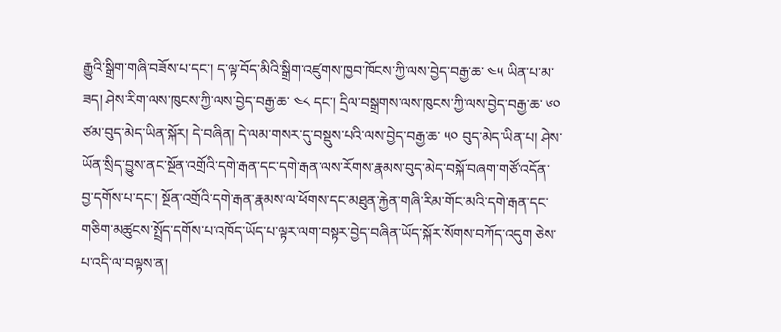རྒྱུའི་སྒྲིག་གཞི་བཟོས་པ་དང་། ད་ལྟ་བོད་མིའི་སྒྲིག་འཛུགས་ཁྱབ་ཁོངས་ཀྱི་ལས་བྱེད་བརྒྱ་ཆ་ ༤༥ ཡིན་པ་མ་ཟད། ཤེས་རིག་ལས་ཁུངས་ཀྱི་ལས་བྱེད་བརྒྱ་ཆ་ ༤༨ དང་། དྲིལ་བསྒྲགས་ལས་ཁུངས་ཀྱི་ལས་བྱེད་བརྒྱ་ཆ་ ༦༠ ཙམ་བུད་མེད་ཡིན་སྐོར། དེ་བཞིན། དེ་ལམ་གསར་དུ་བསྡུས་པའི་ལས་བྱེད་བརྒྱ་ཆ་ ༥༠ བུད་མེད་ཡིན་པ། ཤེས་ཡོན་སྲིད་བྱུས་ནང་སྔོན་འགྲོའི་དགེ་རྒན་དང་དགེ་རྒན་ལས་རོགས་རྣམས་བུད་མེད་བསྐོ་བཞག་གཙོ་འདོན་བྱ་དགོས་པ་དང་། སྔོན་འགྲོའི་དགེ་རྒན་རྣམས་ལ་ཕོགས་དང་མཐུན་རྐྱེན་གཞི་རིམ་གོང་མའི་དགེ་རྒན་དང་གཅིག་མཚུངས་སྤྲོད་དགོས་པ་འཁོད་ཡོད་པ་ལྟར་ལག་བསྟར་བྱེད་བཞིན་ཡོད་སྐོར་སོགས་བཀོད་འདུག ཅེས་པ་འདི་ལ་བལྟས་ན།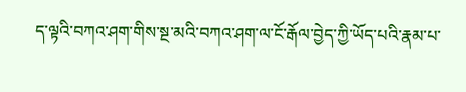ད་ལྟའི་བཀའ་ཤག་གིས་སྔ་མའི་བཀའ་ཤག་ལ་ངོ་རྒོལ་བྱེད་ཀྱི་ཡོད་པའི་རྣམ་པ་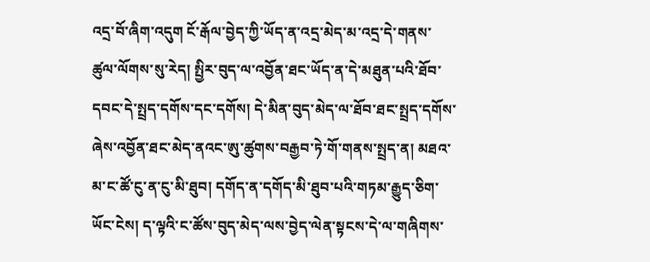འདྲ་བོ་ཞིག་འདུག ངོ་རྒོལ་བྱེད་ཀྱི་ཡོད་ན་འདྲ་མེད་མ་འདྲ་དེ་གནས་ཚུལ་ལོགས་སུ་རེད། སྤྱིར་བུད་ལ་འབྱོན་ཐང་ཡོད་ན་དེ་མཐུན་པའི་ཐོབ་དབང་དེ་སྤྲད་དགོས་དང་དགོས། དེ་མིན་བུད་མེད་ལ་ཐོབ་ཐང་སྤྲད་དགོས་ཞེས་འབྱོན་ཐང་མེད་ནའང་ཨུ་ཚུགས་བརྒྱབ་ཏེ་གོ་གནས་སྤྲད་ན། མཐའ་མ་ང་ཚོ་ངུ་ན་ངུ་མི་ཐུབ། དགོད་ན་དགོད་མི་ཐུབ་པའི་གཏམ་རྒྱུད་ཅིག་ཡོང་ངེས། ད་ལྟའི་ང་ཚོས་བུད་མེད་ལས་བྱེད་ལེན་སྟངས་དེ་ལ་གཞིགས་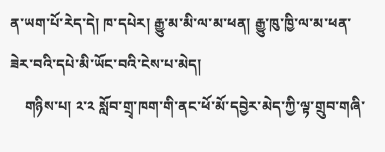ན་ཡག་པོ་རེད་དེ། ཁ་དཔེར། རྒྱུ་མ་མི་ལ་མ་ཕན། རྒྱུ་ཁུ་ཁྱི་ལ་མ་ཕན་ཟེར་བའི་དཔེ་མི་ཡོང་བའི་ངེས་པ་མེད།
    གཉིས་པ། ༢་༢ སློབ་གྲྭ་ཁག་གི་ནང་ཕོ་མོ་དབྱེར་མེད་ཀྱི་ལྟ་གྲུབ་གཞི་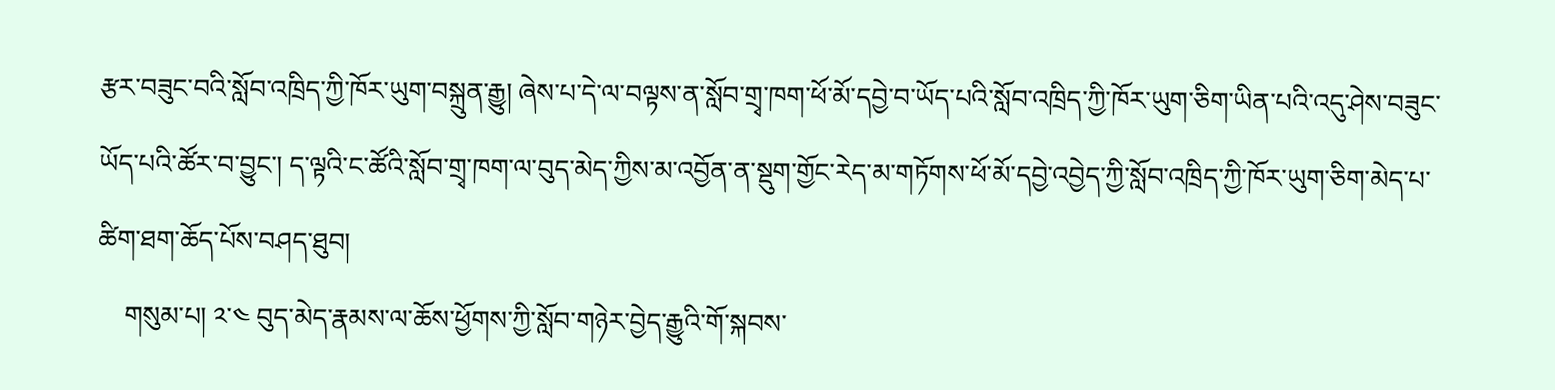རྩར་བཟུང་བའི་སློབ་འཁྲིད་ཀྱི་ཁོར་ཡུག་བསྐྲུན་རྒྱུ། ཞེས་པ་དེ་ལ་བལྟས་ན་སློབ་གྲྭ་ཁག་ཕོ་མོ་དབྱེ་བ་ཡོད་པའི་སློབ་འཁྲིད་ཀྱི་ཁོར་ཡུག་ཅིག་ཡིན་པའི་འདུ་ཤེས་བཟུང་ཡོད་པའི་ཚོར་བ་བྱུང་། ད་ལྟའི་ང་ཚོའི་སློབ་གྲྭ་ཁག་ལ་བུད་མེད་ཀྱིས་མ་འབྱོན་ན་སྡུག་གྱོང་རེད་མ་གཏོགས་ཕོ་མོ་དབྱེ་འབྱེད་ཀྱི་སློབ་འཁྲིད་ཀྱི་ཁོར་ཡུག་ཅིག་མེད་པ་ཚིག་ཐག་ཆོད་པོས་བཤད་ཐུབ།
    གསུམ་པ། ༢་༤ བུད་མེད་རྣམས་ལ་ཆོས་ཕྱོགས་ཀྱི་སློབ་གཉེར་བྱེད་རྒྱུའི་གོ་སྐབས་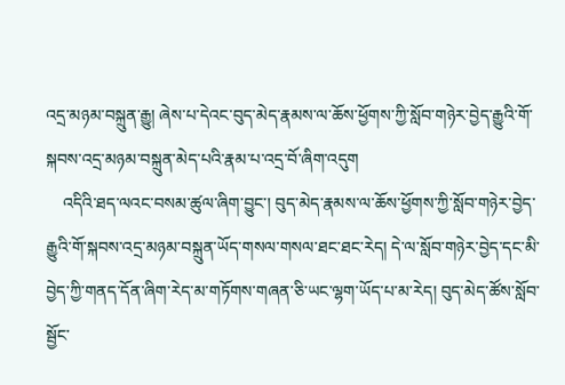འདྲ་མཉམ་བསྐྲུན་རྒྱུ། ཞེས་པ་དེའང་བུད་མེད་རྣམས་ལ་ཆོས་ཕྱོགས་ཀྱི་སློབ་གཉེར་བྱེད་རྒྱུའི་གོ་སྐབས་འདྲ་མཉམ་བསྐྲུན་མེད་པའི་རྣམ་པ་འདྲ་བོ་ཞིག་འདུག
    འདིའི་ཐད་ལའང་བསམ་ཚུལ་ཞིག་བྱུང་། བུད་མེད་རྣམས་ལ་ཆོས་ཕྱོགས་ཀྱི་སློབ་གཉེར་བྱེད་རྒྱུའི་གོ་སྐབས་འདྲ་མཉམ་བསྐྲུན་ཡོད་གསལ་གསལ་ཐང་ཐང་རེད། དེ་ལ་སློབ་གཉེར་བྱེད་དང་མི་བྱེད་ཀྱི་གནད་དོན་ཞིག་རེད་མ་གཏོགས་གཞན་ཅི་ཡང་ལྷག་ཡོད་པ་མ་རེད། བུད་མེད་ཚོས་སློབ་སྦྱོང་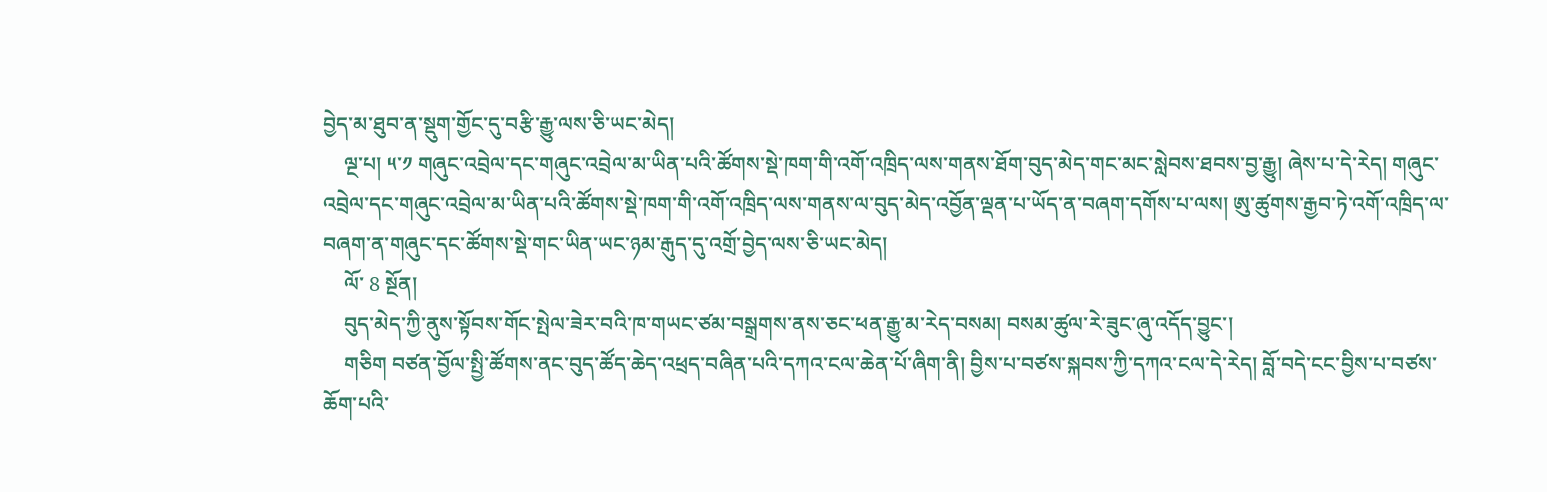བྱེད་མ་ཐུབ་ན་སྡུག་གྱོང་དུ་བརྩི་རྒྱུ་ལས་ཅི་ཡང་མེད།
    ལྔ་པ། ༥་༡ གཞུང་འབྲེལ་དང་གཞུང་འབྲེལ་མ་ཡིན་པའི་ཚོགས་སྡེ་ཁག་གི་འགོ་འཁྲིད་ལས་གནས་ཐོག་བུད་མེད་གང་མང་སླེབས་ཐབས་བྱ་རྒྱུ། ཞེས་པ་དེ་རེད། གཞུང་འབྲེལ་དང་གཞུང་འབྲེལ་མ་ཡིན་པའི་ཚོགས་སྡེ་ཁག་གི་འགོ་འཁྲིད་ལས་གནས་ལ་བུད་མེད་འབྱོན་ལྡན་པ་ཡོད་ན་བཞག་དགོས་པ་ལས། ཨུ་ཚུགས་རྒྱབ་ཏེ་འགོ་འཁྲིད་ལ་བཞག་ན་གཞུང་དང་ཚོགས་སྡེ་གང་ཡིན་ཡང་ཉམ་རྒུད་དུ་འགྲོ་བྱེད་ལས་ཅི་ཡང་མེད།
    ལོ་ 8 སྔོན།
    བུད་མེད་ཀྱི་ནུས་སྟོབས་གོང་སྤེལ་ཟེར་བའི་ཁ་གཡང་ཙམ་བསྒྲགས་ནས་ཅང་ཕན་རྒྱུ་མ་རེད་བསམ། བསམ་ཚུལ་རེ་ཟུང་ཞུ་འདོད་བྱུང་།
    གཅིག བཙན་བྱོལ་སྤྱི་ཚོགས་ནང་བུད་ཚོད་ཆེད་འཕྲད་བཞིན་པའི་དཀའ་ངལ་ཆེན་པོ་ཞིག་ནི། བྱིས་པ་བཙས་སྐབས་ཀྱི་དཀའ་ངལ་དེ་རེད། བློ་བདེ་ངང་བྱིས་པ་བཙས་ཆོག་པའི་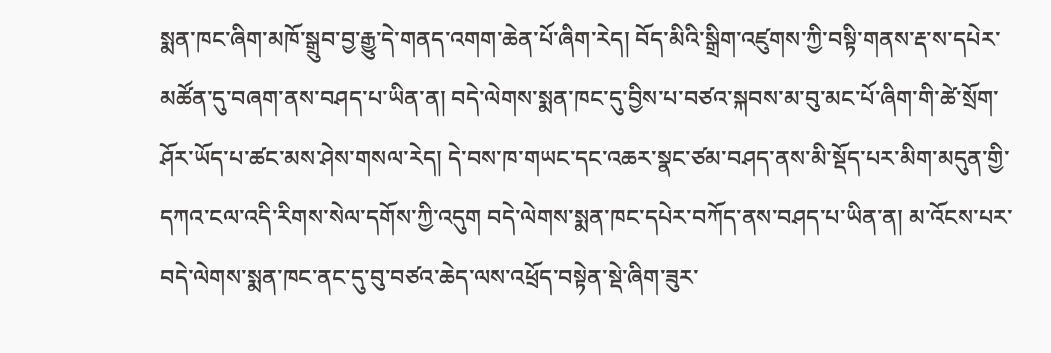སྨན་ཁང་ཞིག་མཁོ་སྒྲུབ་བྱ་རྒྱུ་དེ་གནད་འགག་ཆེན་པོ་ཞིག་རེད། བོད་མིའི་སྒྲིག་འཛུགས་ཀྱི་བསྟི་གནས་རྡ་ས་དཔེར་མཚོན་དུ་བཞག་ནས་བཤད་པ་ཡིན་ན། བདེ་ལེགས་སྨན་ཁང་དུ་བྱིས་པ་བཙའ་སྐབས་མ་བུ་མང་པོ་ཞིག་གི་ཚེ་སྲོག་ཤོར་ཡོད་པ་ཚང་མས་ཤེས་གསལ་རེད། དེ་བས་ཁ་གཡང་དང་འཆར་སྣང་ཙམ་བཤད་ནས་མི་སྡོད་པར་མིག་མདུན་གྱི་དཀའ་ངལ་འདི་རིགས་སེལ་དགོས་ཀྱི་འདུག བདེ་ལེགས་སྨན་ཁང་དཔེར་བཀོད་ནས་བཤད་པ་ཡིན་ན། མ་འོངས་པར་བདེ་ལེགས་སྨན་ཁང་ནང་དུ་བུ་བཙའ་ཆེད་ལས་འཕྲོད་བསྟེན་སྡེ་ཞིག་ཟུར་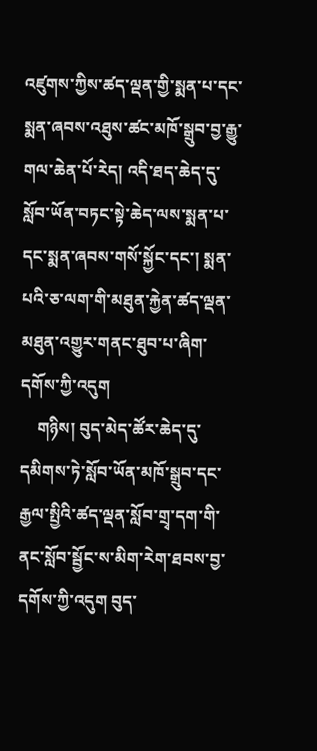འཛུགས་ཀྱིས་ཚད་ལྡན་གྱི་སྨན་པ་དང་སྨན་ཞབས་འཐུས་ཚང་མཁོ་སྒྲུབ་བྱ་རྒྱུ་གལ་ཆེན་པོ་རེད། འདི་ཐད་ཆེད་དུ་སློབ་ཡོན་བཏང་སྟེ་ཆེད་ལས་སྨན་པ་དང་སྨན་ཞབས་གསོ་སྐྱོང་དང་། སྨན་པའི་ཅ་ལག་གི་མཐུན་རྐྱེན་ཚད་ལྡན་མཐུན་འགྱུར་གནང་ཐུབ་པ་ཞིག་དགོས་ཀྱི་འདུག
    གཉིས། བུད་མེད་ཚོར་ཆེད་དུ་དམིགས་ཏེ་སློབ་ཡོན་མཁོ་སྒྲུབ་དང་རྒྱལ་སྤྱིའི་ཚད་ལྡན་སློབ་གྲྭ་དག་གི་ནང་སློབ་སྦྱོང་ས་མིག་རེག་ཐབས་བྱ་དགོས་ཀྱི་འདུག བུད་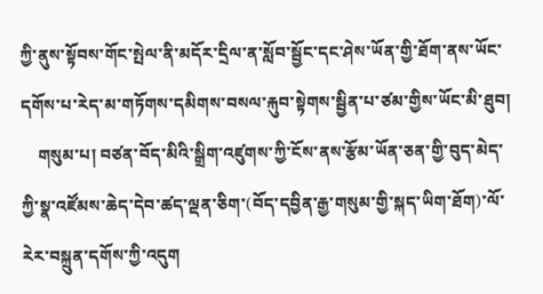ཀྱི་ནུས་སྟོབས་གོང་སྤེལ་ནི་མདོར་དྲིལ་ན་སློབ་སྦྱོང་དང་ཤེས་ཡོན་གྱི་ཐོག་ནས་ཡོང་དགོས་པ་རེད་མ་གཏོགས་དམིགས་བསལ་རྐུབ་སྟེགས་སྦྱིན་པ་ཙམ་གྱིས་ཡོང་མི་ཐུབ།
    གསུམ་པ། བཙན་བོད་མིའི་སྒྲིག་འཛུགས་ཀྱི་ངོས་ནས་རྩོམ་ཡོན་ཅན་གྱི་བུད་མེད་ཀྱི་སྣ་འཛོམས་ཆེད་དེབ་ཚད་ལྡན་ཅིག་(བོད་དབྱིན་རྒྱ་གསུམ་གྱི་སྐད་ཡིག་ཐོག)་ལོ་རེར་བསྐྲུན་དགོས་ཀྱི་འདུག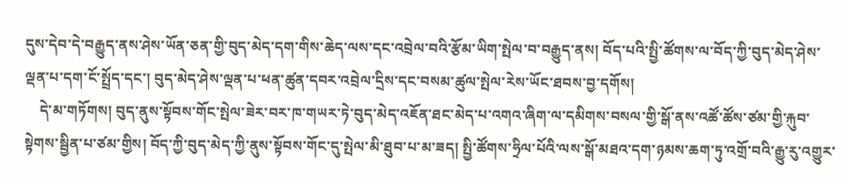དུས་དེབ་དེ་བརྒྱུད་ནས་ཤེས་ཡོན་ཅན་གྱི་བུད་མེད་དག་གིས་ཆེད་ལས་དང་འབྲེལ་བའི་རྩོམ་ཡིག་སྤེལ་བ་བརྒྱུད་ནས། བོད་པའི་སྤྱི་ཚོགས་ལ་བོད་ཀྱི་བུད་མེད་ཤེས་ལྡན་པ་དག་ངོ་སྤྲོད་དང་། བུད་མེད་ཤེས་ལྡན་པ་ཕན་ཚུན་དབར་འབྲེལ་དྲིས་དང་བསམ་ཚུལ་སྤེལ་རེས་ཡོང་ཐབས་བྱ་དགོས།
    དེ་མ་གཏོགས། བུད་ནུས་སྟོབས་གོང་སྤེལ་ཟེར་བར་ཁ་གཡར་ཏེ་བུད་མེད་འཇོན་ཐང་མེད་པ་འགའ་ཞིག་ལ་དམིགས་བསལ་གྱི་སྒོ་ནས་འཚོ་ཚོས་ཙམ་གྱི་རྐུབ་སྟེགས་སྦྱིན་པ་ཙམ་གྱིས། བོད་ཀྱི་བུད་མེད་ཀྱི་ནུས་སྟོབས་གོང་དུ་སྤེལ་མི་ཐུབ་པ་མ་ཟད། སྤྱི་ཚོགས་ཧྲིལ་པོའི་ལས་སྒོ་མཐའ་དག་ཉམས་ཆག་ཏུ་འགྲོ་བའི་རྒྱུ་རུ་འགྱུར་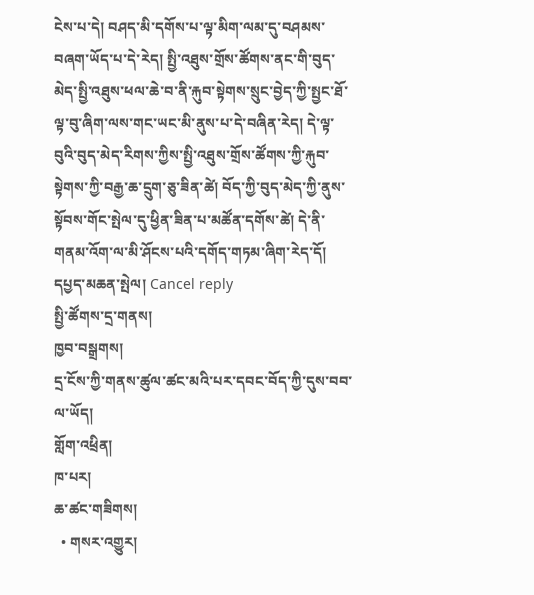ངེས་པ་དེ། བཤད་མི་དགོས་པ་ལྟ་མིག་ལམ་དུ་བཤམས་བཞག་ཡོད་པ་དེ་རེད། སྤྱི་འཐུས་གྲོས་ཚོགས་ནང་གི་བུད་མེད་སྤྱི་འཐུས་ཕལ་ཆེ་བ་ནི་རྐུབ་སྟེགས་སྲུང་བྱེད་ཀྱི་སྤྱང་ཐོ་ལྟ་བུ་ཞིག་ལས་གང་ཡང་མི་ནུས་པ་དེ་བཞིན་རེད། དེ་ལྟ་བུའི་བུད་མེད་རིགས་ཀྱིས་སྤྱི་འཐུས་གྲོས་ཚོགས་ཀྱི་རྐུབ་སྟེགས་ཀྱི་བརྒྱ་ཆ་དྲུག་ཅུ་ཟིན་ཚེ། བོད་ཀྱི་བུད་མེད་ཀྱི་ནུས་སྟོབས་གོང་སྤེལ་དུ་ཕྱིན་ཟིན་པ་མཚོན་དགོས་ཚེ། དེ་ནི་གནམ་འོག་ལ་མི་ཤོངས་པའི་དགོད་གཏམ་ཞིག་རེད་དོ།
དཔྱད་མཆན་སྤེལ། Cancel reply
སྤྱི་ཚོགས་དྲ་གནས།
ཁྱབ་བསྒྲགས།
དྲ་ངོས་ཀྱི་གནས་ཚུལ་ཚང་མའི་པར་དབང་བོད་ཀྱི་དུས་བབ་ལ་ཡོད།
གློག་འཕྲིན།
ཁ་པར།
ཆ་ཚང་གཟིགས།
  • གསར་འགྱུར།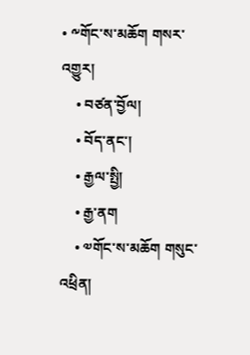• ༸གོང་ས་མཆོག གསར་འགྱུར།
    • བཙན་བྱོལ།
    • བོད་ནང་།
    • རྒྱལ་སྤྱི།
    • རྒྱ་ནག
    • ༧གོང་ས་མཆོག གསུང་འཕྲིན།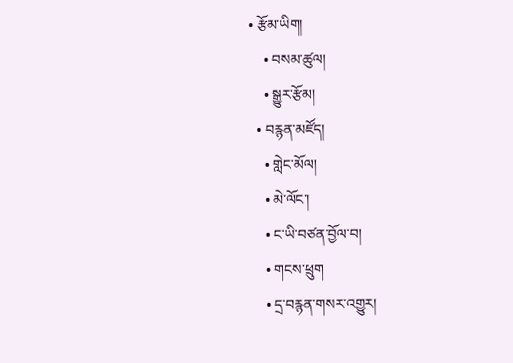• རྩོམ་ཡིག།
    • བསམ་ཚུལ།
    • སྒྱུར་རྩོམ།
  • བརྙན་མཛོད།
    • གླེང་མོལ།
    • མེ་ལོང་།
    • ང་ཡི་བཙན་བྱོལ་བ།
    • གངས་ཕྲུག
    • དྲ་བརྙན་གསར་འགྱུར།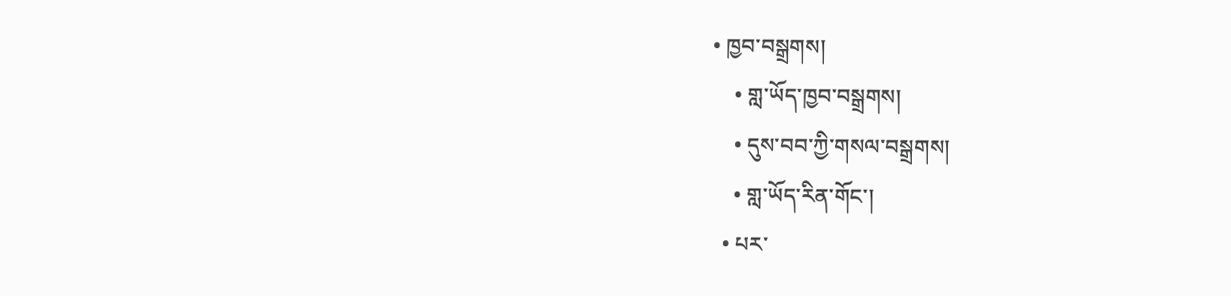• ཁྱབ་བསྒྲགས།
    • གླ་ཡོད་ཁྱབ་བསྒྲགས།
    • དུས་བབ་ཀྱི་གསལ་བསྒྲགས།
    • གླ་ཡོད་རིན་གོང་།
  • པར་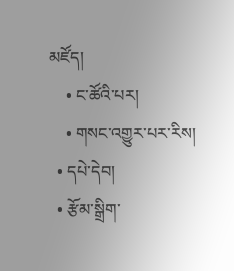མཛོད།
    • ང་ཚོའི་པར།
    • གསང་འགྱུར་པར་རིས།
  • དཔེ་དེབ།
  • རྩོམ་སྒྲིག་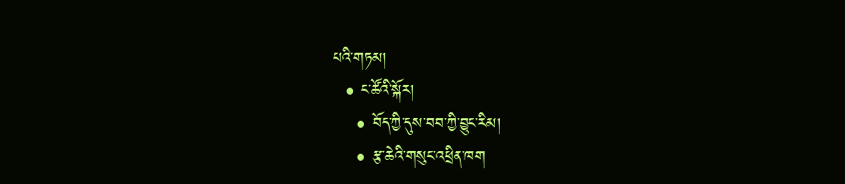པའི་གཏམ།
  • ང་ཚོའི་སྐོར།
    • བོད་ཀྱི་དུས་བབ་ཀྱི་བྱུང་རིམ།
    • རྩ་ཆེའི་གསུང་འཕྲིན་ཁག